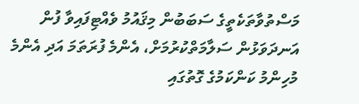މަސްތުވާތަކެތީގެ ސަބަބުން މިޤައުމު ވެއްޓިފައިވާ ފުން އަނދަވަޅުން ސަލާމަތްކުރުމަށް، އެންމެ ފުރަތަމަ އަދި އެންމެ މުހިންމު ކަންކަމުގެ ގޮތުގައި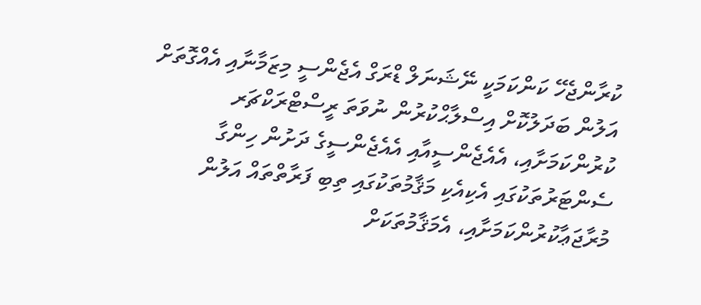ކުރާންޖެހޭ ކަންކަމަކީ ނޭޝަނަލް ޑްރަގް އެޖެންސީ މިޒަމާނާއި އެއްގޮތަށް އަލުން ބަދަލުކޮށް އިސްލާޙްކުރުން ނުވަތަ ރީސްޓްރަކްޗަރ ކުރުންކަމަށާއި، އެއެޖެންސީއާއި އެއެޖެންސީގެ ދަށުން ހިންގާ ސެންޓަރުތަކުގައި އެކިއެކި މަޤާމުތަކުގައި ތިބި ފަރާތްތައް އަލުން މުރާޖަޢާކުރުންކަމަށާއި، އެމަޤާމުތަކަށް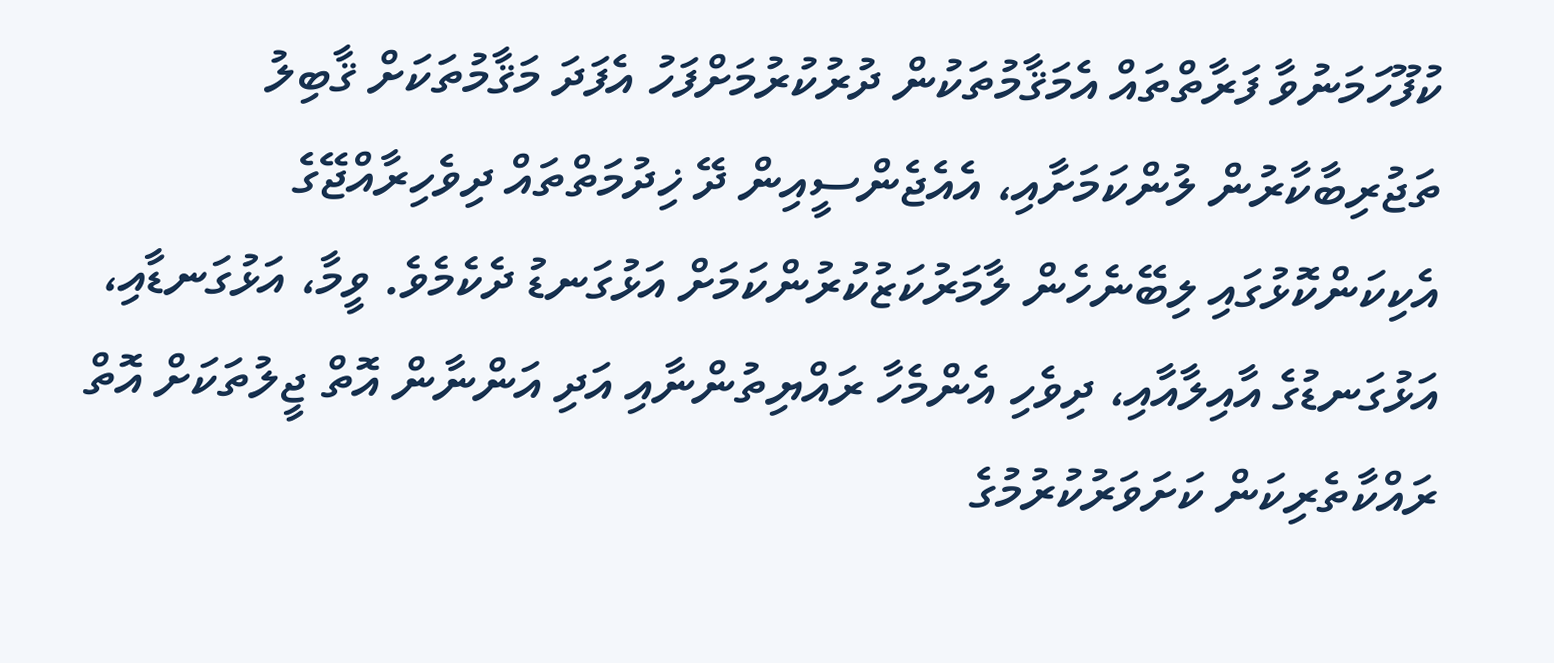ކުފޫހަމަނުވާ ފަރާތްތައް އެމަޤާމުތަކުން ދުރުކުރުމަށްފަހު އެފަދަ މަޤާމުތަކަށް ޤާބިލު ތަޖުރިބާކާރުން ލުންކަމަށާއި، އެއެޖެންސީއިން ދޭ ޚިދުމަތްތައް ދިވެހިރާއްޖޭގެ އެކިކަންކޮޅުގައި ލިބޭނެހެން ލާމަރުކަޒުކުރުންކަމަށް އަޅުގަނޑު ދެކެމެވެ. ވީމާ، އަޅުގަނޑާއި، އަޅުގަނޑުގެ އާއިލާއާއި، ދިވެހި އެންމެހާ ރައްޔިތުންނާއި އަދި އަންނާން އޮތް ޖީލުތަކަށް އޮތް ރައްކާތެރިކަން ކަށަވަރުކުރުމުގެ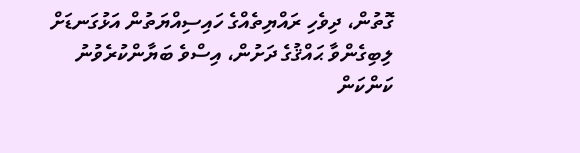ގޮތުން، ދިވެހި ރައްޔިތެއްގެ ހައިސިއްޔަތުން އަޅުގަނޑަށް ލިބިގެންވާ ޙައްޤުގެ ދަށުން، އިސްވެ ބަޔާންކުރެވުނު ކަންކަން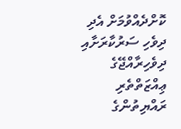ކޮށްދެއްވުމަށް އެދި ދިވެހި ސަރުކާރަށާއި ދިވެހިރާއްޖޭގެ ޢިއްޒަތްތެރި ރައްޔިތުންގެ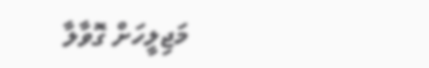މަޖިލީހަށް ގޮވާލާ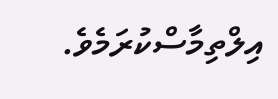އިލްތިމާސްކުރަމެވެ.